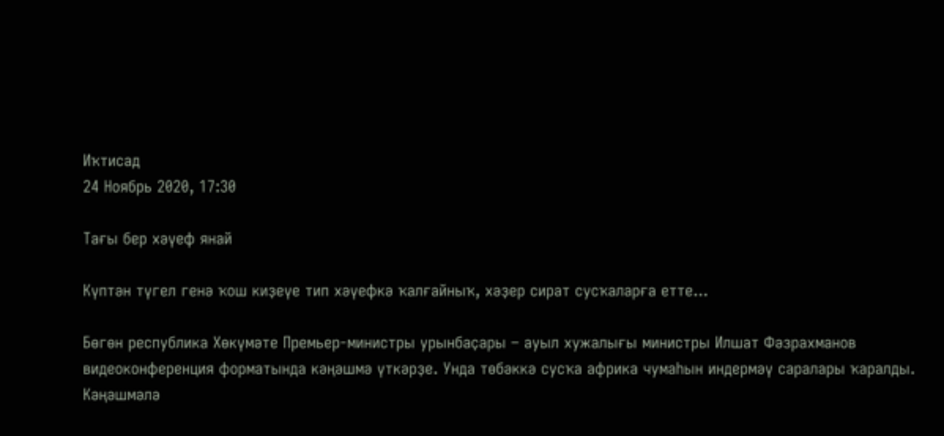Иҡтисад
24 Ноябрь 2020, 17:30

Тағы бер хәүеф янай

Күптән түгел генә ҡош киҙеүе тип хәүефкә ҡалғайныҡ, хәҙер сират сусҡаларға етте...

Бөгөн республика Хөкүмәте Премьер-министры урынбаҫары – ауыл хужалығы министры Илшат Фәзрахманов видеоконференция форматында кәңәшмә үткәрҙе. Унда төбәккә сусҡа африка чумаһын индермәү саралары ҡаралды.
Кәңәшмәлә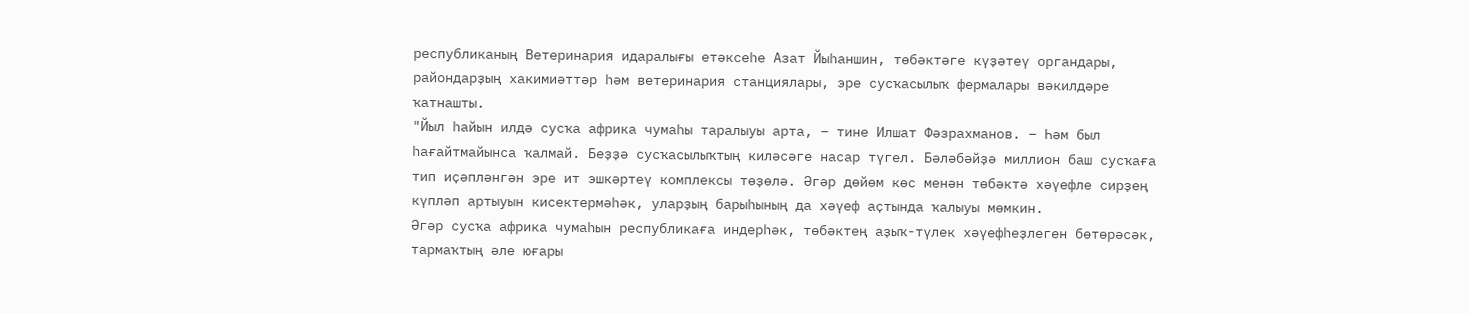республиканың Ветеринария идаралығы етәксеһе Азат Йыһаншин, төбәктәге күҙәтеү органдары, райондарҙың хакимиәттәр һәм ветеринария станциялары, эре сусҡасылыҡ фермалары вәкилдәре ҡатнашты.
"Йыл һайын илдә сусҡа африка чумаһы таралыуы арта, – тине Илшат Фәзрахманов. – Һәм был һағайтмайынса ҡалмай. Беҙҙә сусҡасылыҡтың киләсәге насар түгел. Бәләбәйҙә миллион баш сусҡаға тип иҫәпләнгән эре ит эшкәртеү комплексы төҙөлә. Әгәр дөйөм көс менән төбәктә хәүефле сирҙең күпләп артыуын кисектермәһәк, уларҙың барыһының да хәүеф аҫтында ҡалыуы мөмкин.
Әгәр сусҡа африка чумаһын республикаға индерһәк, төбәктең аҙыҡ-түлек хәүефһеҙлеген бөтөрәсәк, тармаҡтың әле юғары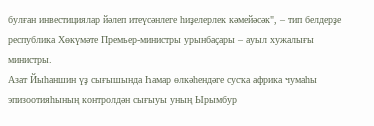булған инвестициялар йәлеп итеүсәнлеге һиҙелерлек кәмейәсәк", – тип белдерҙе республика Хөкүмәте Премьер-министры урынбаҫары – ауыл хужалығы министры.
Азат Йыһаншин үҙ сығышында Һамар өлкәһендәге сусҡа африка чумаһы эпизоотияһының контролдән сығыуы уның Ырымбур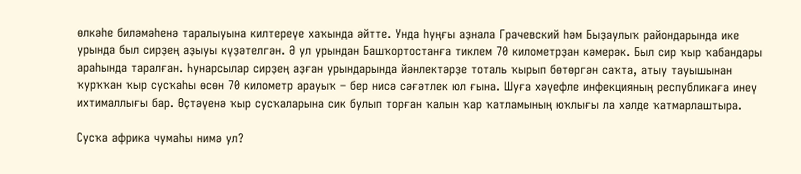өлкәһе биләмәһенә таралыуына килтереүе хаҡында әйтте. Унда һуңғы аҙнала Грачевский һәм Быҙаулыҡ райондарында ике урында был сирҙең аҙыуы күҙәтелгән. Ә ул урындан Башҡортостанға тиклем 70 километрҙан кәмерәк. Был сир ҡыр ҡабандары араһында таралған. Һунарсылар сирҙең аҙған урындарында йәнлектәрҙе тоталь ҡырып бөтөргән саҡта, атыу тауышынан ҡурҡҡан ҡыр сусҡаһы өсөн 70 километр арауыҡ – бер нисә сәғәтлек юл ғына. Шуға хәүефле инфекцияның республикаға инеү ихтималлығы бар. Өҫтәүенә ҡыр сусҡаларына сик булып торған ҡалын ҡар ҡатламының юҡлығы ла хәлде ҡатмарлаштыра.

Сусҡа африка чумаһы нимә ул?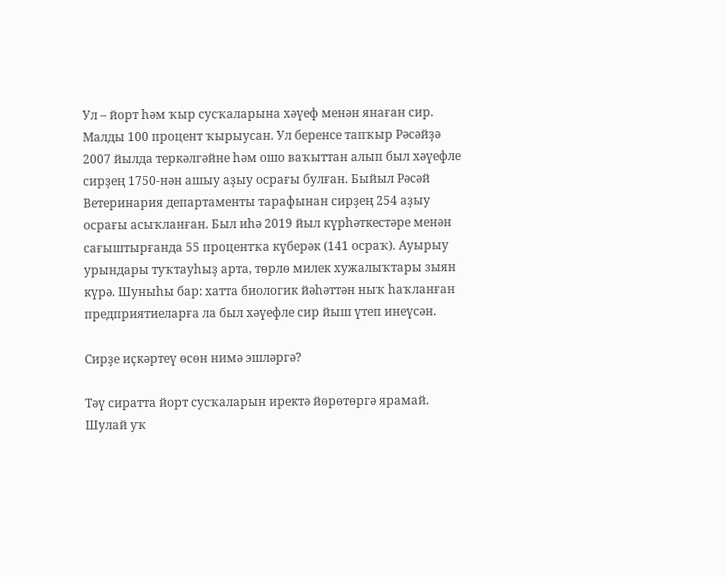Ул – йорт һәм ҡыр сусҡаларына хәүеф менән янаған сир. Малды 100 процент ҡырыусан. Ул беренсе тапҡыр Рәсәйҙә 2007 йылда теркәлгәйне һәм ошо ваҡыттан алып был хәүефле сирҙең 1750-нән ашыу аҙыу осрағы булған. Быйыл Рәсәй Ветеринария департаменты тарафынан сирҙең 254 аҙыу осрағы асыҡланған. Был иһә 2019 йыл күрһәткестәре менән сағыштырғанда 55 процентҡа күберәк (141 осраҡ). Ауырыу урындары туҡтауһыҙ арта, төрлө милек хужалыҡтары зыян күрә. Шуныһы бар: хатта биологик йәһәттән ныҡ һаҡланған предприятиеларға ла был хәүефле сир йыш үтеп инеүсән.

Сирҙе иҫкәртеү өсөн нимә эшләргә?

Тәү сиратта йорт сусҡаларын иректә йөрөтөргә ярамай. Шулай уҡ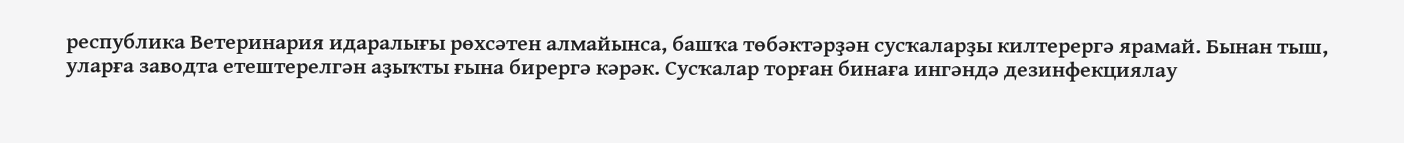республика Ветеринария идаралығы рөхсәтен алмайынса, башҡа төбәктәрҙән сусҡаларҙы килтерергә ярамай. Бынан тыш, уларға заводта етештерелгән аҙыҡты ғына бирергә кәрәк. Сусҡалар торған бинаға ингәндә дезинфекциялау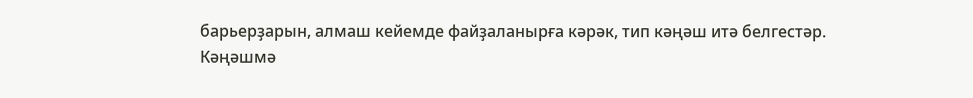барьерҙарын, алмаш кейемде файҙаланырға кәрәк, тип кәңәш итә белгестәр.
Кәңәшмә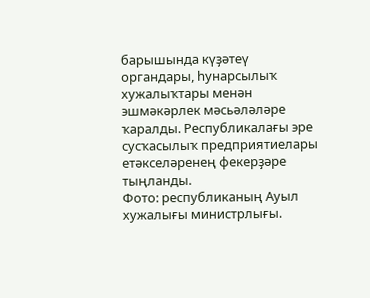барышында күҙәтеү органдары, һунарсылыҡ хужалыҡтары менән эшмәкәрлек мәсьәләләре ҡаралды. Республикалағы эре сусҡасылыҡ предприятиелары етәкселәренең фекерҙәре тыңланды.
Фото: республиканың Ауыл хужалығы министрлығы.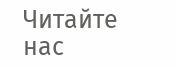Читайте нас